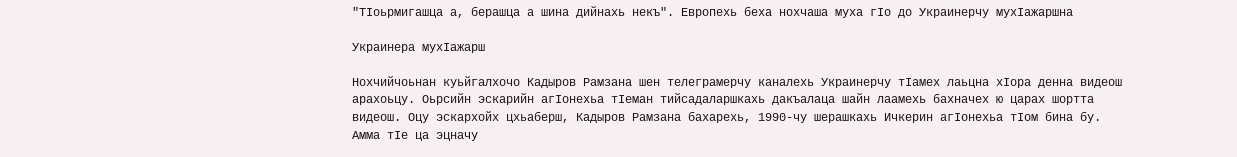"ТIоьрмигашца а, берашца а шина дийнахь некъ". Европехь беха нохчаша муха гIо до Украинерчу мухIажаршна

Украинера мухIажарш

Нохчийчоьнан куьйгалхочо Кадыров Рамзана шен телеграмерчу каналехь Украинерчу тIамех лаьцна хIора денна видеош арахоьцу. Оьрсийн эскарийн агIонехьа тIеман тийсадаларшкахь дакъалаца шайн лаамехь бахначех ю царах шортта видеош. Оцу эскархойх цхьаберш, Кадыров Рамзана бахарехь, 1990-чу шерашкахь Ичкерин агIонехьа тIом бина бу. Амма тIе ца эцначу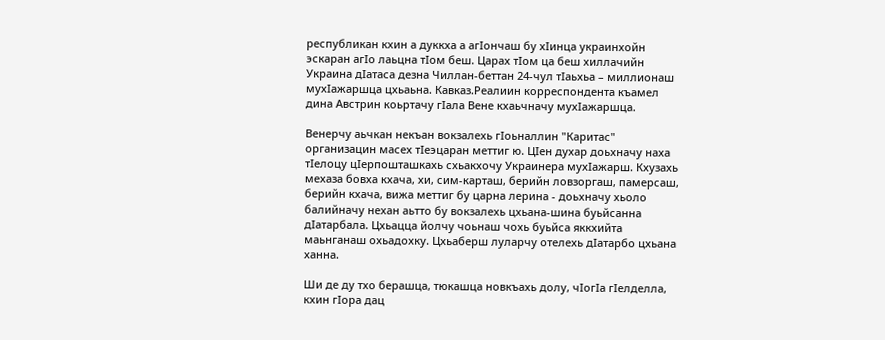республикан кхин а дуккха а агIончаш бу хIинца украинхойн эскаран агIо лаьцна тIом беш. Царах тIом ца беш хиллачийн Украина дIатаса дезна Чиллан-беттан 24-чул тIаьхьа – миллионаш мухIажаршца цхьаьна. Кавказ.Реалиин корреспондента къамел дина Австрин коьртачу гIала Вене кхаьчначу мухIажаршца.

Венерчу аьчкан некъан вокзалехь гIоьналлин "Каритас" организацин масех тIеэцаран меттиг ю. ЦIен духар доьхначу наха тIелоцу цIерпошташкахь схьакхочу Украинера мухIажарш. Кхузахь мехаза бовха кхача, хи, сим-карташ, берийн ловзоргаш, памерсаш, берийн кхача, вижа меттиг бу царна лерина - доьхначу хьоло балийначу нехан аьтто бу вокзалехь цхьана-шина буьйсанна дIатарбала. Цхьацца йолчу чоьнаш чохь буьйса яккхийта маьнганаш охьадохку. Цхьаберш луларчу отелехь дIатарбо цхьана ханна.

Ши де ду тхо берашца, тюкашца новкъахь долу, чIогIа гIелделла, кхин гIора дац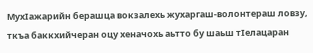МухIажарийн берашца вокзалехь жухаргаш-волонтераш ловзу, ткъа баккхийчеран оцу хеначохь аьтто бу шаьш тIелацаран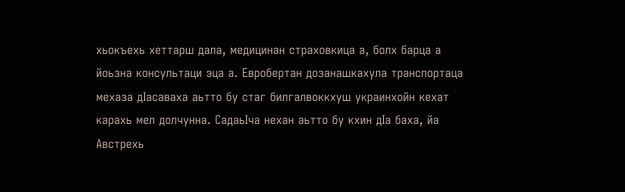хьокъехь хеттарш дала, медицинан страховкица а, болх барца а йоьзна консультаци эца а. Евробертан дозанашкахула транспортаца мехаза дIасаваха аьтто бу стаг билгалвоккхуш украинхойн кехат карахь мел долчунна. СадаьIча нехан аьтто бу кхин дIа баха, йа Австрехь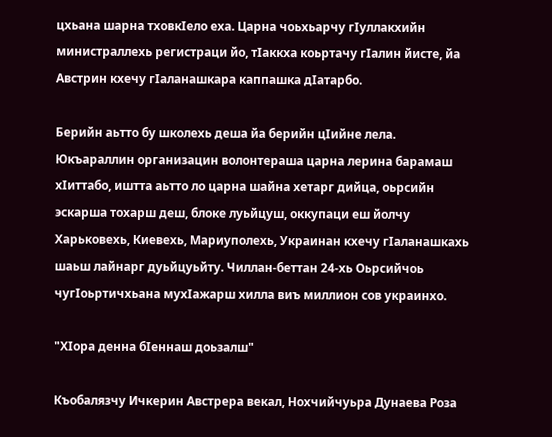цхьана шарна тховкIело еха. Царна чоьхьарчу гIуллакхийн министраллехь регистраци йо, тIаккха коьртачу гIалин йисте, йа Австрин кхечу гIаланашкара каппашка дIатарбо.

Берийн аьтто бу школехь деша йа берийн цIийне лела. Юкъараллин организацин волонтераша царна лерина барамаш хIиттабо, иштта аьтто ло царна шайна хетарг дийца, оьрсийн эскарша тохарш деш, блоке луьйцуш, оккупаци еш йолчу Харьковехь, Киевехь, Мариуполехь, Украинан кхечу гIаланашкахь шаьш лайнарг дуьйцуьйту. Чиллан-беттан 24-хь Оьрсийчоь чугIоьртичхьана мухIажарш хилла виъ миллион сов украинхо.

"ХIора денна бIеннаш доьзалш"

Къобалязчу Ичкерин Австрера векал, Нохчийчуьра Дунаева Роза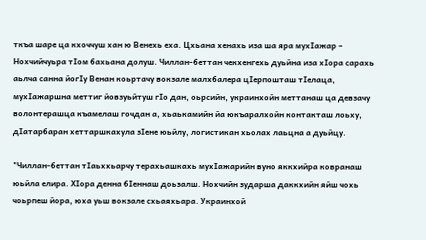ткъа шаре ца кхоччуш хан ю Венехь еха. Цхьана хенахь иза ша яра мухIажар – Нохчийчуьра тIом бахьана долуш. Чиллан-беттан чекхенгехь дуьйна иза хIора сарахь аьлча санна йогIу Венан коьртачу вокзале малхбалера цIерпошташ тIелаца, мухIажаршна меттиг йовзуьйтуш гIо дан, оьрсийн, украинхойн меттанаш ца девзачу волонтерашца къамелаш гочдан а, хьаькамийн йа юкъаралхойн контакташ лоьху, дIатарбаран хеттаршкахула зIене юьйлу, логистикан хьолах лаьцна а дуьйцу.

"Чиллан-беттан тIаьххьарчу терахьашкахь мухIажарийн вуно яккхийра ковранаш юьйла елира. ХIора денна бIеннаш доьзалш. Нохчийн зударша даккхийн яйш чохь чоьрпеш йора, юха уьш вокзале схьаяхьара. Украинхой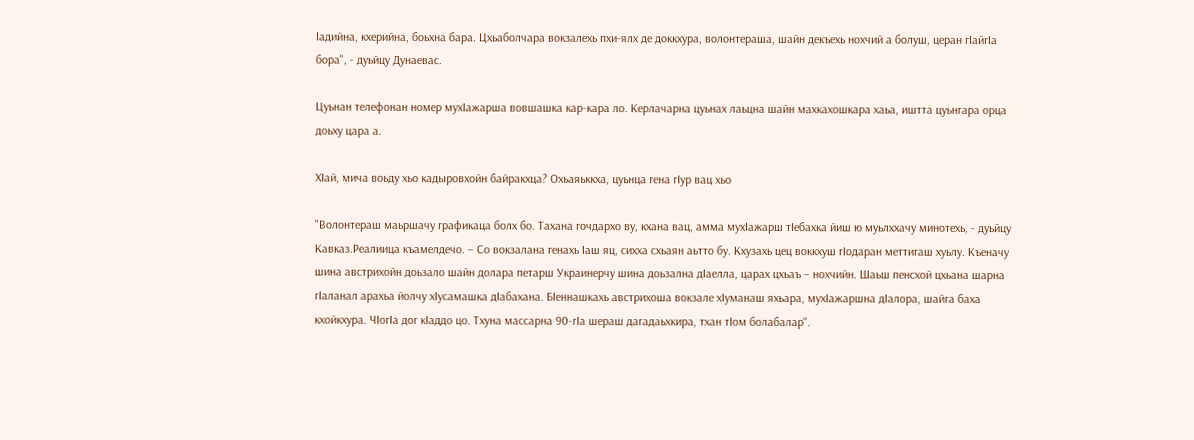Iадийна, кхерийна, боьхна бара. Цхьаболчара вокзалехь пхи-ялх де доккхура, волонтераша, шайн декъехь нохчий а болуш, церан гIайгIа бора", - дуьйцу Дунаевас.

Цуьнан телефонан номер мухIажарша вовшашка кар-кара ло. Керлачарна цуьнах лаьцна шайн махкахошкара хаьа, иштта цуьнгара орца доьху цара а.

ХIай, мича воьду хьо кадыровхойн байракхца? Охьаяьккха, цуьнца гена гIур вац хьо

"Волонтераш маьршачу графикаца болх бо. Тахана гочдархо ву, кхана вац, амма мухIажарш тIебахка йиш ю муьлххачу минотехь, - дуьйцу Кавказ.Реалиица къамелдечо. – Со вокзалана генахь Iаш яц, сихха схьаян аьтто бу. Кхузахь цец воккхуш гIодаран меттигаш хуьлу. Къеначу шина австрихойн доьзало шайн долара петарш Украинерчу шина доьзална дIаелла, царах цхьаъ – нохчийн. Шаьш пенсхой цхьана шарна гIаланал арахьа йолчу хIусамашка дIабахана. БIеннашкахь австрихоша вокзале хIуманаш яхьара, мухIажаршна дIалора, шайга баха кхойкхура. ЧIогIа дог кIаддо цо. Тхуна массарна 90-гIа шераш дагадаьхкира, тхан тIом болабалар".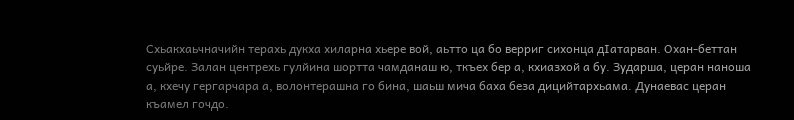Схьакхаьчначийн терахь дукха хиларна хьере вой, аьтто ца бо верриг сихонца дIатарван. Охан-беттан суьйре. Залан центрехь гулйина шортта чамданаш ю, ткъех бер а, кхиазхой а бу. Зударша, церан наноша а, кхечу гергарчара а, волонтерашна го бина, шаьш мича баха беза дицийтархьама. Дунаевас церан къамел гочдо.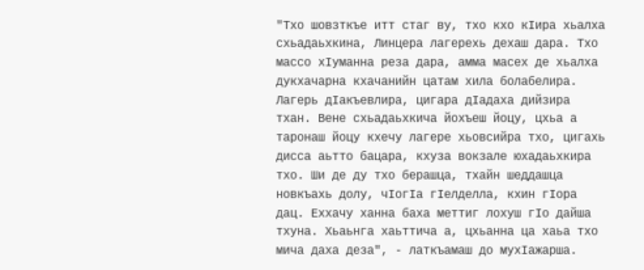"Тхо шовзткъе итт стаг ву, тхо кхо кIира хьалха схьадаьхкина, Линцера лагерехь дехаш дара. Тхо массо хIуманна реза дара, амма масех де хьалха дукхачарна кхачанийн цатам хила болабелира. Лагерь дIакъевлира, цигара дIадаха дийзира тхан. Вене схьадаьхкича йохъеш йоцу, цхьа а таронаш йоцу кхечу лагере хьовсийра тхо, цигахь дисса аьтто бацара, кхуза вокзале юхадаьхкира тхо. Ши де ду тхо берашца, тхайн шеддашца новкъахь долу, чIогIа гIелделла, кхин гIора дац. Еххачу ханна баха меттиг лохуш гIо дайша тхуна. Хьаьнга хаьттича а, цхьанна ца хаьа тхо мича даха деза", - латкъамаш до мухIажарша.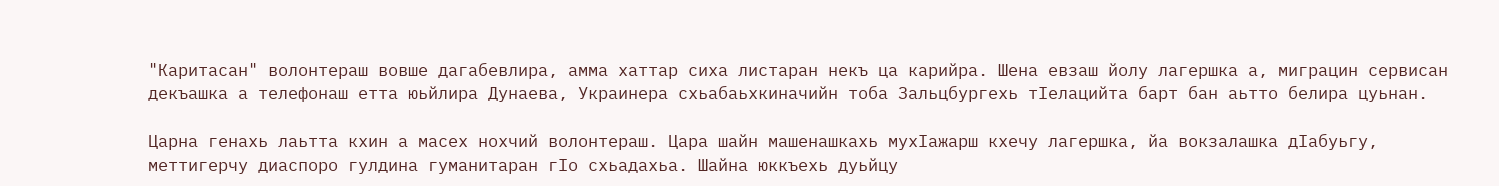"Каритасан" волонтераш вовше дагабевлира, амма хаттар сиха листаран некъ ца карийра. Шена евзаш йолу лагершка а, миграцин сервисан декъашка а телефонаш етта юьйлира Дунаева, Украинера схьабаьхкиначийн тоба Зальцбургехь тIелацийта барт бан аьтто белира цуьнан.

Царна генахь лаьтта кхин а масех нохчий волонтераш. Цара шайн машенашкахь мухIажарш кхечу лагершка, йа вокзалашка дIабуьгу, меттигерчу диаспоро гулдина гуманитаран гIо схьадахьа. Шайна юккъехь дуьйцу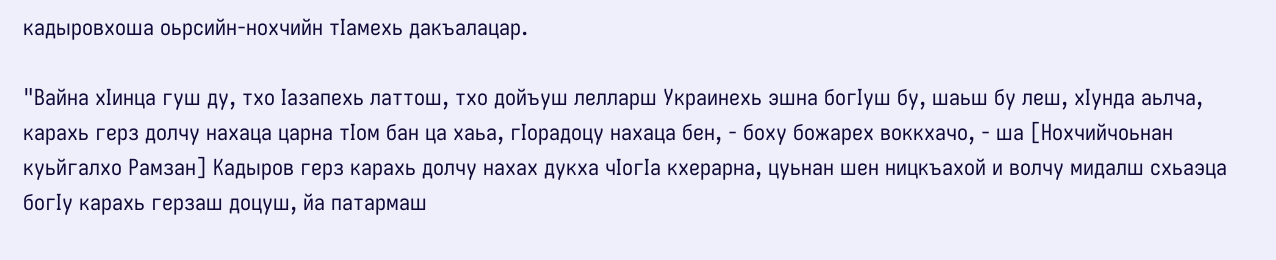кадыровхоша оьрсийн-нохчийн тIамехь дакъалацар.

"Вайна хIинца гуш ду, тхо Iазапехь латтош, тхо дойъуш лелларш Украинехь эшна богIуш бу, шаьш бу леш, хIунда аьлча, карахь герз долчу нахаца царна тIом бан ца хаьа, гIорадоцу нахаца бен, - боху божарех воккхачо, - ша [Нохчийчоьнан куьйгалхо Рамзан] Кадыров герз карахь долчу нахах дукха чIогIа кхерарна, цуьнан шен ницкъахой и волчу мидалш схьаэца богIу карахь герзаш доцуш, йа патармаш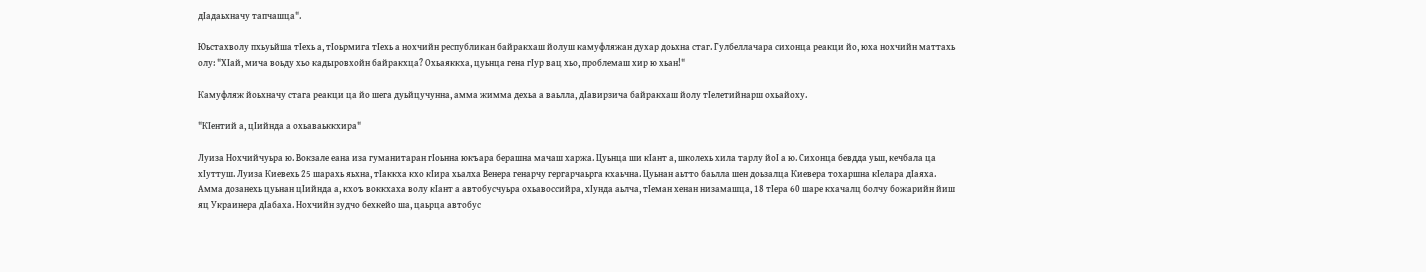дIадаьхначу тапчашца".

Юьстахволу пхьуьйша тIехь а, тIоьрмига тIехь а нохчийн республикан байракхаш йолуш камуфляжан духар доьхна стаг. Гулбеллачара сихонца реакци йо, юха нохчийн маттахь олу: "ХIай, мича воьду хьо кадыровхойн байракхца? Охьаяккха, цуьнца гена гIур вац хьо, проблемаш хир ю хьан!"

Камуфляж йоьхначу стага реакци ца йо шега дуьйцучунна, амма жимма дехьа а ваьлла, дIавирзича байракхаш йолу тIелетийнарш охьайоху.

"КIентий а, цIийнда а охьаваьккхира"

Луиза Нохчийчуьра ю. Вокзале еана иза гуманитаран гIоьнна юкъара берашна мачаш харжа. Цуьнца ши кIант а, школехь хила тарлу йоI а ю. Сихонца бевдда уьш, кечбала ца хIуттуш. Луиза Киевехь 25 шарахь яьхна, тIаккха кхо кIира хьалха Венера генарчу гергарчаьрга кхаьчна. Цуьнан аьтто баьлла шен доьзалца Киевера тохаршна кIелара дIаяха. Амма дозанехь цуьнан цIийнда а, кхоъ воккхаха волу кIант а автобусчуьра охьавоссийра, хIунда аьлча, тIеман хенан низамашца, 18 тIера 60 шаре кхачалц болчу божарийн йиш яц Украинера дIабаха. Нохчийн зудчо бехкейо ша, цаьрца автобус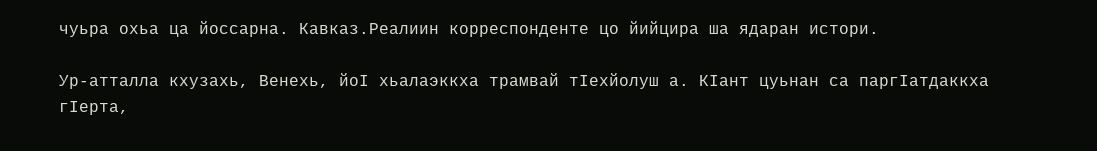чуьра охьа ца йоссарна. Кавказ.Реалиин корреспонденте цо йийцира ша ядаран истори.

Ур-атталла кхузахь, Венехь, йоI хьалаэккха трамвай тIехйолуш а. КIант цуьнан са паргIатдаккха гIерта,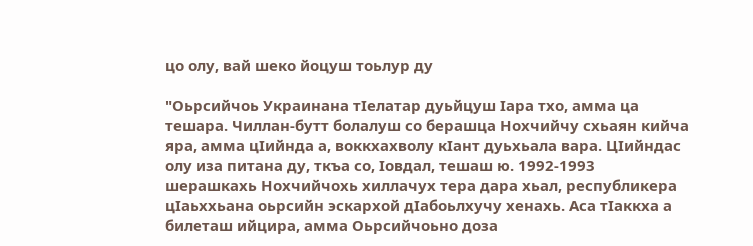цо олу, вай шеко йоцуш тоьлур ду

"Оьрсийчоь Украинана тIелатар дуьйцуш Iара тхо, амма ца тешара. Чиллан-бутт болалуш со берашца Нохчийчу схьаян кийча яра, амма цIийнда а, воккхахволу кIант дуьхьала вара. ЦIийндас олу иза питана ду, ткъа со, Iовдал, тешаш ю. 1992-1993 шерашкахь Нохчийчохь хиллачух тера дара хьал, республикера цIаьххьана оьрсийн эскархой дIабоьлхучу хенахь. Аса тIаккха а билеташ ийцира, амма Оьрсийчоьно доза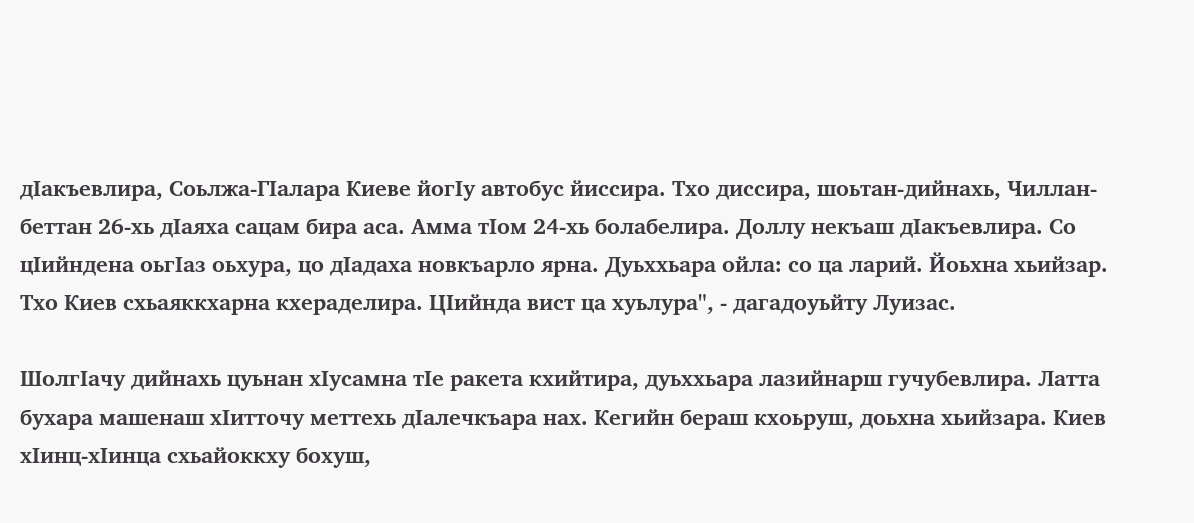дIакъевлира, Соьлжа-ГIалара Киеве йогIу автобус йиссира. Тхо диссира, шоьтан-дийнахь, Чиллан-беттан 26-хь дIаяха сацам бира аса. Амма тIом 24-хь болабелира. Доллу некъаш дIакъевлира. Со цIийндена оьгIаз оьхура, цо дIадаха новкъарло ярна. Дуьххьара ойла: со ца ларий. Йоьхна хьийзар. Тхо Киев схьаяккхарна кхераделира. ЦIийнда вист ца хуьлура", - дагадоуьйту Луизас.

ШолгIачу дийнахь цуьнан хIусамна тIе ракета кхийтира, дуьххьара лазийнарш гучубевлира. Латта бухара машенаш хIитточу меттехь дIалечкъара нах. Кегийн бераш кхоьруш, доьхна хьийзара. Киев хIинц-хIинца схьайоккху бохуш,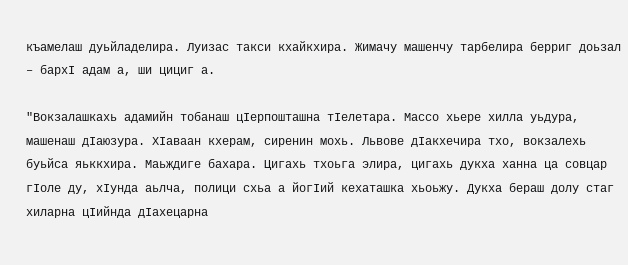къамелаш дуьйладелира. Луизас такси кхайкхира. Жимачу машенчу тарбелира берриг доьзал – бархI адам а, ши цициг а.

"Вокзалашкахь адамийн тобанаш цIерпошташна тIелетара. Массо хьере хилла уьдура, машенаш дIаюзура. ХIаваан кхерам, сиренин мохь. Львове дIакхечира тхо, вокзалехь буьйса яьккхира. Маьждиге бахара. Цигахь тхоьга элира, цигахь дукха ханна ца совцар гIоле ду, хIунда аьлча, полици схьа а йогIий кехаташка хьоьжу. Дукха бераш долу стаг хиларна цIийнда дIахецарна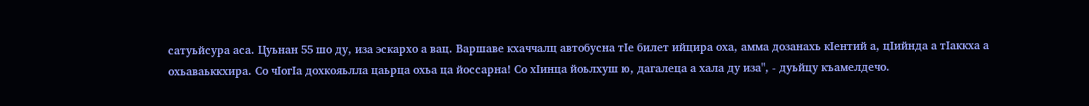сатуьйсура аса. Цуьнан 55 шо ду, иза эскархо а вац. Варшаве кхаччалц автобусна тIе билет ийцира оха, амма дозанахь кIентий а, цIийнда а тIаккха а охьаваьккхира. Со чIогIа дохкояьлла цаьрца охьа ца йоссарна! Со хIинца йоьлхуш ю, дагалеца а хала ду иза", - дуьйцу къамелдечо.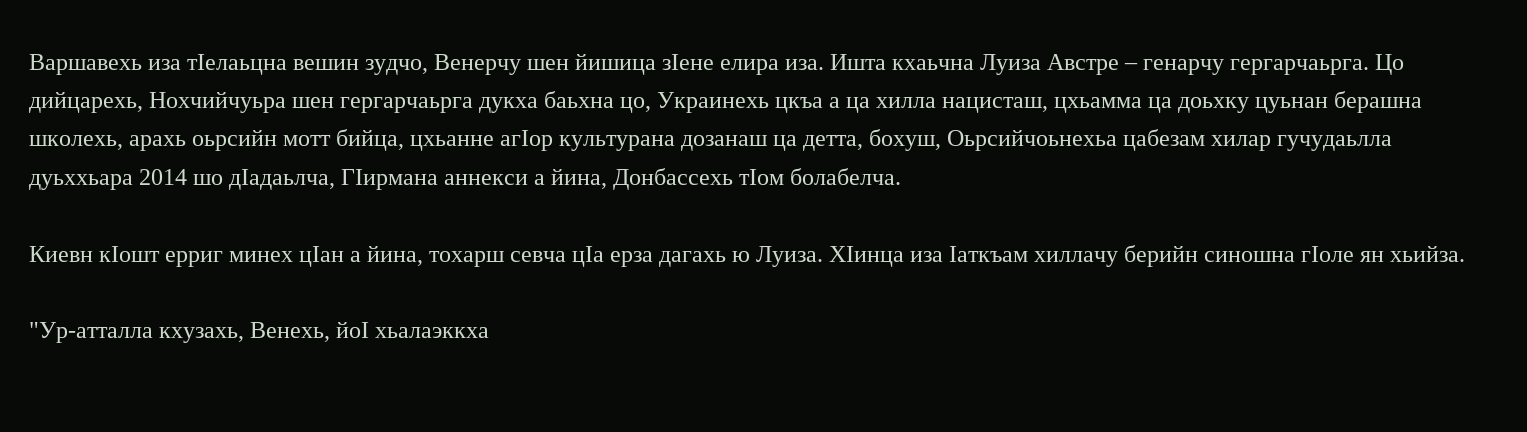Варшавехь иза тIелаьцна вешин зудчо, Венерчу шен йишица зIене елира иза. Ишта кхаьчна Луиза Австре – генарчу гергарчаьрга. Цо дийцарехь, Нохчийчуьра шен гергарчаьрга дукха баьхна цо, Украинехь цкъа а ца хилла нацисташ, цхьамма ца доьхку цуьнан берашна школехь, арахь оьрсийн мотт бийца, цхьанне агIор культурана дозанаш ца детта, бохуш, Оьрсийчоьнехьа цабезам хилар гучудаьлла дуьххьара 2014 шо дIадаьлча, ГIирмана аннекси а йина, Донбассехь тIом болабелча.

Киевн кIошт ерриг минех цIан а йина, тохарш севча цIа ерза дагахь ю Луиза. ХIинца иза Iаткъам хиллачу берийн синошна гIоле ян хьийза.

"Ур-атталла кхузахь, Венехь, йоI хьалаэккха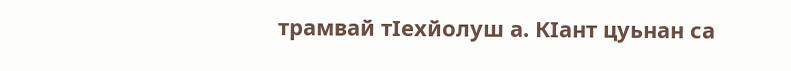трамвай тIехйолуш а. КIант цуьнан са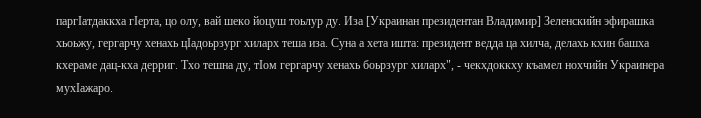паргIатдаккха гIерта, цо олу, вай шеко йоцуш тоьлур ду. Иза [Украинан президентан Владимир] Зеленскийн эфирашка хьоьжу, гергарчу хенахь цIадоьрзург хиларх теша иза. Суна а хета ишта: президент ведда ца хилча, делахь кхин башха кхераме дац-кха дерриг. Тхо тешна ду, тIом гергарчу хенахь боьрзург хиларх", - чекхдоккху къамел нохчийн Украинера мухIажаро.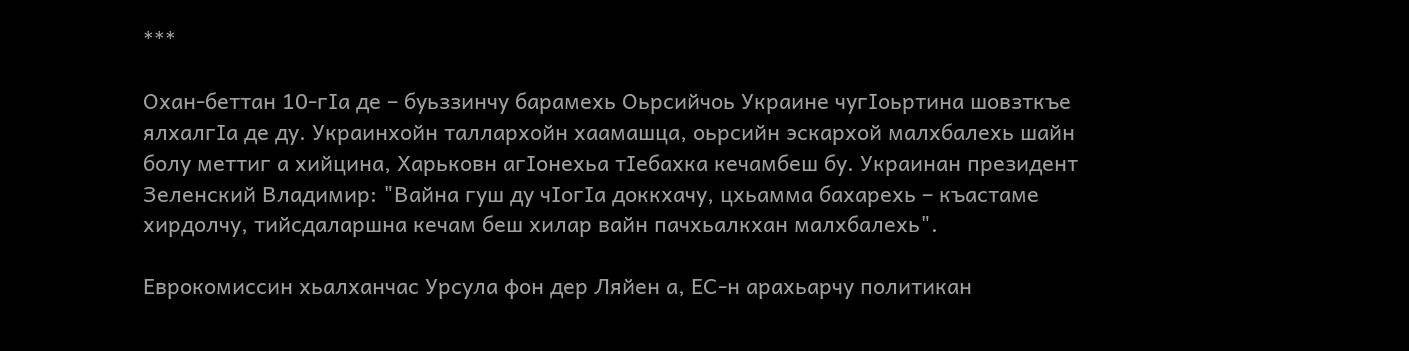***

Охан-беттан 10-гIа де – буьззинчу барамехь Оьрсийчоь Украине чугIоьртина шовзткъе ялхалгIа де ду. Украинхойн таллархойн хаамашца, оьрсийн эскархой малхбалехь шайн болу меттиг а хийцина, Харьковн агIонехьа тIебахка кечамбеш бу. Украинан президент Зеленский Владимир: "Вайна гуш ду чIогIа доккхачу, цхьамма бахарехь – къастаме хирдолчу, тийсдаларшна кечам беш хилар вайн пачхьалкхан малхбалехь".

Еврокомиссин хьалханчас Урсула фон дер Ляйен а, ЕС-н арахьарчу политикан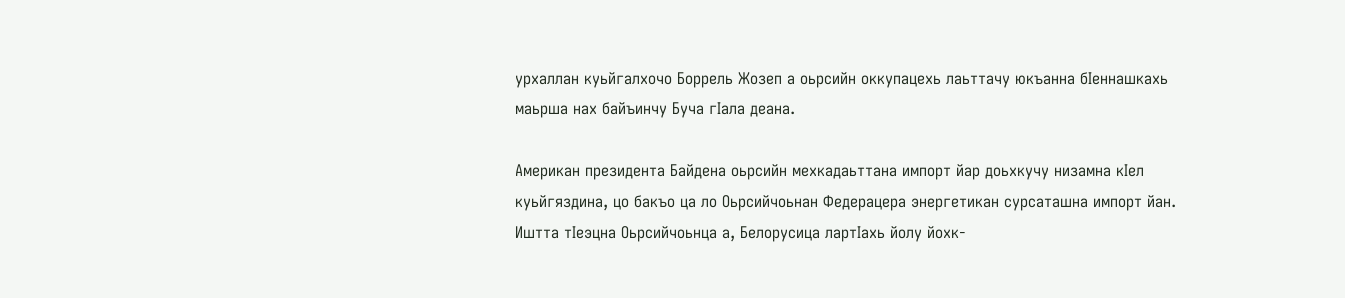урхаллан куьйгалхочо Боррель Жозеп а оьрсийн оккупацехь лаьттачу юкъанна бIеннашкахь маьрша нах байъинчу Буча гIала деана.

Американ президента Байдена оьрсийн мехкадаьттана импорт йар доьхкучу низамна кIел куьйгяздина, цо бакъо ца ло Оьрсийчоьнан Федерацера энергетикан сурсаташна импорт йан. Иштта тIеэцна Оьрсийчоьнца а, Белорусица лартIахь йолу йохк-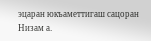эцаран юкъаметтигаш сацоран Низам а.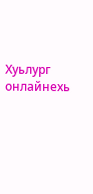Хуьлург онлайнехь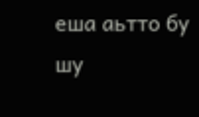еша аьтто бу шу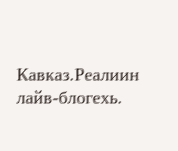Кавказ.Реалиин лайв-блогехь.